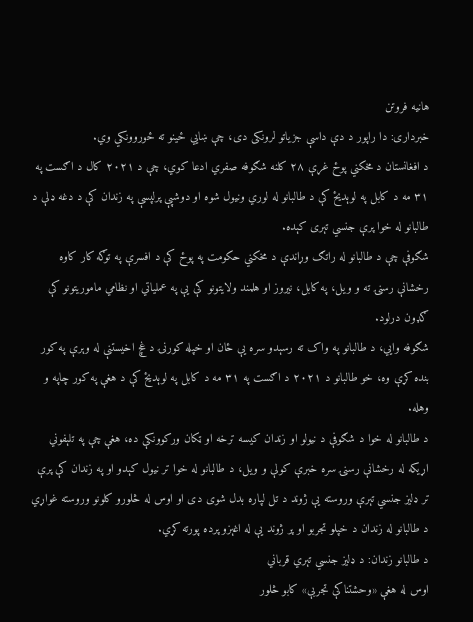هانیه فروتن
خبرداری: دا راپور د دې داسې جزیاتو لرونکی دی، چې ښايي ځینو ته ځوروونکي وي.
د افغانستان د مخکني پوځ غړې ۲۸ کلنه شګوفه صفري ادعا کوي، چې د ۲۰۲۱ کال د اګست په ۳۱ مه د کابل په لوېدیځ کې د طالبانو له لوري ونیول شوه او دوشپې پرلپسې په زندان کې د دغه ډلې د طالبانو له خوا پرې جنسي تېری کېده.
شګوفې چې د طالبانو له راتګ وړاندې د مخکني حکومت په پوځ کې د افسرې په توګه کار کاوه رخشانې رسنۍ ته و ویل، په کابل، نیروز او هلمند ولایتونو کې یې په عملیاتي او نظامي ماموریتونو کې ګډون درلود.
شګوفه وايي، د طالبانو په واک ته رسېدو سره یې ځان او خپله کورنۍ د غچ اخیستنې له وېرې په کور بنده کړې وه، خو طالبانو د ۲۰۲۱ د اګست په ۳۱ مه د کابل په لوېدیځ کې د هغې په کور چاپه و وهله.
د طالبانو له خوا د شګوفې د نیولو او زندان کیسه ترخه او ټکان ورکوونکې ده، هغې چې په تلېفوني اړیکه له رخشانې رسنۍ سره خبرې کولې و ویل، د طالبانو له خوا تر نیول کېدو او په زندان کې پرې تر ډلیز جنسي تېرې وروسته یې ژوند د تل لپاره بدل شوی دی او اوس له څلورو کلونو وروسته غواړي د طالبانو له زندان د خپلو تجربو او پر ژوند یې له اغېزو پرده پورته کړي.
د طالبانو زندان: د ډلیز جنسي تېري قرباني
اوس له هغې «وحشتناکې تجربې» کابو څلور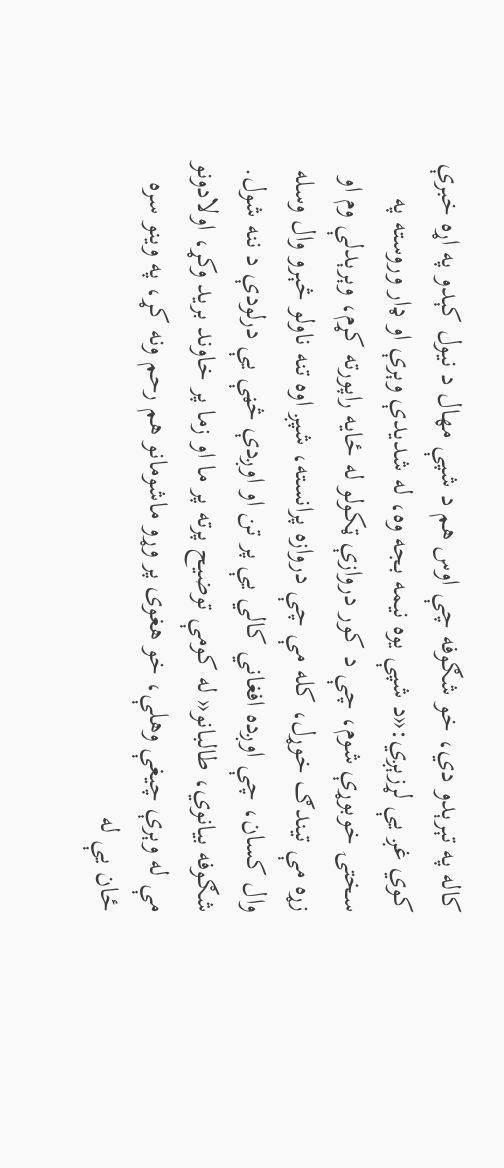کاله په تېرېدو دي، خو شګوفه چې اوس هم د شپې مهال د نیول کېدو په اړه خبرې کوي غږ یې لړزېږي:«د شپې یوه نیمه بجه وه، له شدیدې وېرې او ډار وروسته په سختۍ خوبوړې شوم، چې د کور دروازې ټکولو له ځایه راپورته کړم، وېرېدلې وم او زړه مې تیندګ خوړل، کله مې چې دروازه پرانسته، شپږ اوه تنه ناولو څېرو وال وسله وال کسان، چې اوږده افغاني کالي یې پر تن او اوږدې څڼې یې درلودې د ننه شول.
شګوفه بیانوي، طالبانو« له کومې توضیح پرته پر ما او زما پر خاوند برید وکړ، اولادونو مې له وېرې چیغې وهلې، خو هغوی پر وړو ماشومانو هم رحم ونه کړ، په وینو سره ځان یې له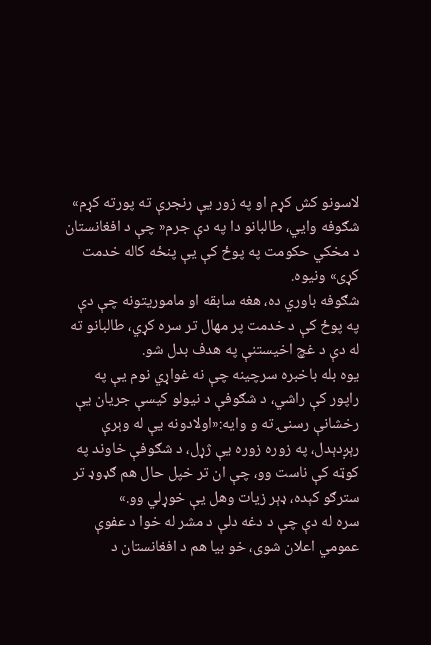لاسونو کش کړم او په زور یې رنجرې ته پورته کړم»
شګوفه وايي، طالبانو دا په دې جرم« چې د افغانستان د مخکي حکومت په پوځ کې یې پنځه کاله خدمت کړی» ونیوه.
شګوفه باوري ده، هغه سابقه او ماموریتونه چې دې په پوځ کې د خدمت پر مهال تر سره کړي، طالبانو ته له دې د غچ اخیستنې په هدف بدل شو.
یوه بله باخبره سرچینه چې نه غواړي نوم یې په راپور کې راشي، د شګوفې د نیولو کیسې جریان یې رخشانې رسنۍ ته و وايه:«اولادونه یې له وېرې رېږدېدل، په زوره زوره یې ژړل، د شګوفې خاوند په کوټه کې ناست وو، چې ان تر خپل حال هم ګډوډ تر سترګو کېده، ډېر زیات وهل یې خوړلي وو.»
سره له دې چې د دغه دلې د مشر له خوا د عفوې عمومي اعلان شوی، خو بیا هم د افغانستان د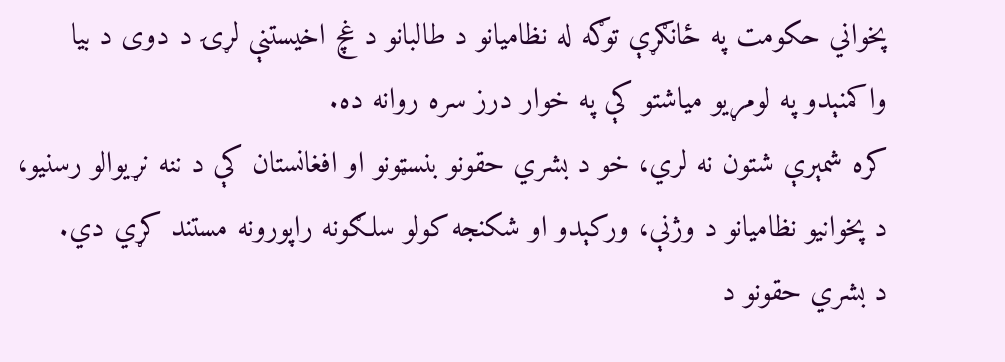پخواني حکومت په ځانګړې توګه له نظامیانو د طالبانو د غچ اخیستنې لړۍ د دوی د بیا واکمنېدو په لومړیو میاشتو کې په خوار درز سره روانه ده.
کره شمېرې شتون نه لري، خو د بشري حقونو بنسټونو او افغانستان کې د ننه نړیوالو رسنیو، د پخوانیو نظامیانو د وژنې، ورکېدو او شکنجه کولو سلګونه راپورونه مستند کړي دي.
د بشري حقونو د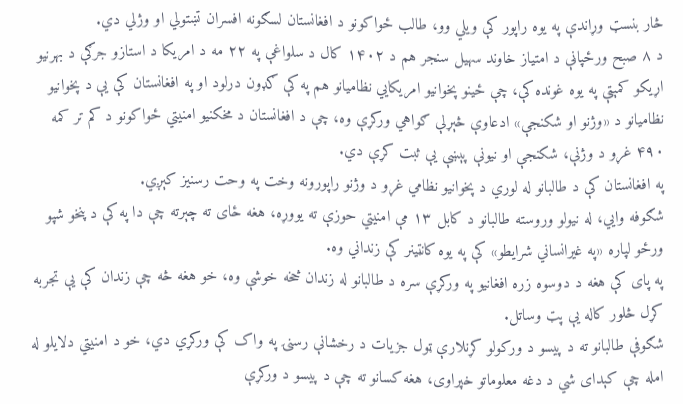څار بنسټ وړاندې په یوه راپور کې ویلي وو، طالب ځواکونو د افغانستان لسګونه افسران تښتولي او وژلي دي.
د ۸ صبح ورځپاڼې د امتیاز خاوند سهیل سنجر هم د ۱۴۰۲ کال د سلواغې په ۲۲ مه د امریکا د استازو جرګې د بهرنیو اړیکو کمېټې په یوه غونده کې، چې ځینو پخوانیو امریکايي نظامیانو هم په کې ګډون درلود او په افغانستان کې یې د پخوانیو نظامیانو د «وژنو او شکنجې» ادعاوې څېړلې ګواهي ورکړې وه، چې د افغانستان د مخکنيو امنیتي ځواکونو د کم تر کمه ۴۹۰ غړو د وژنې، شکنجې او نیونې پېښې یې ثبت کړې دي.
په افغانستان کې د طالبانو له لوري د پخوانیو نظامي غړو د وژنو راپورونه وخت په وحت رسنیز کېږي.
شګوفه وايي، له نیولو وروسته طالبانو د کابل ۱۳ مې امنیتي حوزې ته یووړه، هغه ځای ته چېرته چې دا په کې د پنخو شپو ورځو لپاره «په غیرانساني شرایطو» کې په یوه کانټینر کې زنداني وه.
په پای کې هغه د دوسوه زره افغانیو په ورکړې سره د طالبانو له زندان څخه خوشې وه، خو هغه څه چې زندان کې یې تجربه کړل څلور کاله یې پټ وساتل.
شګوفې طالبانو ته د پیسو د ورکولو کړنلارې ټول جزیات د رخشانې رسنۍ په واک کې ورکړي دي، خو د امنیتي دلایلو له امله چې کېدای شي د دغه معلوماتو خپراوی، هغه کسانو ته چې د پيسو د ورکړې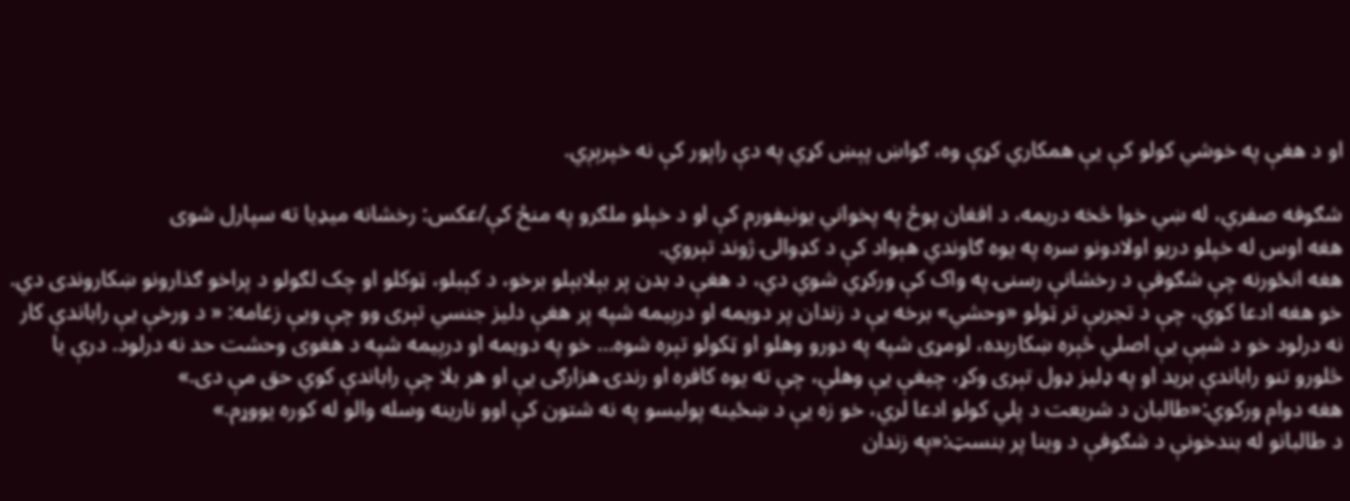او د هغې په خوشي کولو کې یې همکاري کړې وه، ګواښ پېښ کړي په دې راپور کې نه خپرېږي.

شګوفه صفري، له ښي خوا څخه دریمه، د افغان پوځ په پخواني یونیفورم کې او د خپلو ملګرو په منځ کې/عکس: رخشانه میډیا ته سپارل شوی
هغه اوس له خپلو دریو اولادونو سره په یوه ګاوندي هېواد کې د کډوالۍ ژوند تېروي.
هغه انځورنه چې شګوفې د رخشانې رسنۍ په واک کې ورکړي شوي دي، د هغې د بدن پر بېلابېلو برخو، د کېبلو، ټوکلو او چک لګولو د پراخو ګذارونو ښکاروندی دي.
خو هغه ادعا کوي، چې د تجربې تر ټولو «وحشي» برخه یې د زندان پر دویمه او درېیمه شپه پر هغې دلیز جنسي تېری وو چې ویې زغامه: « د ورخې یې راباندې کار نه درلود خو د شپې یې اصلي څېره ښکارېده، لومړی شپه په دورو وهلو او ټکولو تېره شوه… خو په دویمه او درېیمه شپه د هغوی وحشت حد نه درلود. درې یا څلورو تنو راباندې برید او په ډلیز ډول تېری وکړ، چیغې یې وهلې، چې ته یوه کافره او رندۍ هزارګی یې او هر بلا چې راباندې کوي حق مې دی.»
هغه دوام ورکوي:«طالبان د شریعت د پلي کولو ادعا لري، خو زه یې د ښځینه پولیسو په نه شتون کې اوو نارینه وسله والو له کوره یووړم.»
د طالبانو له بندخونې د شګوفې د وینا پر بنسټ:«په زندان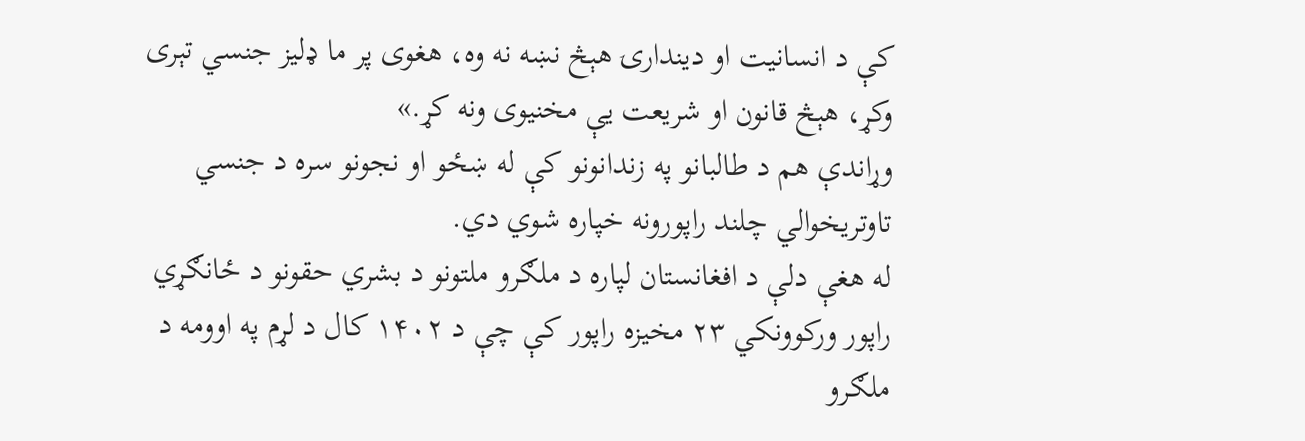کې د انسانیت او دیندارۍ هېڅ نښه نه وه، هغوی پر ما ډلیز جنسي تېری وکړ، هېڅ قانون او شریعت یې مخنیوی ونه کړ.»
وړاندې هم د طالبانو په زندانونو کې له ښځو او نجونو سره د جنسي تاوتریخوالي چلند راپورونه خپاره شوي دي.
له هغې دلې د افغانستان لپاره د ملګرو ملتونو د بشري حقونو د ځانګړي راپور ورکوونکي ۲۳ مخیزه راپور کې چې د ۱۴۰۲ کال د لړم په اوومه د ملګرو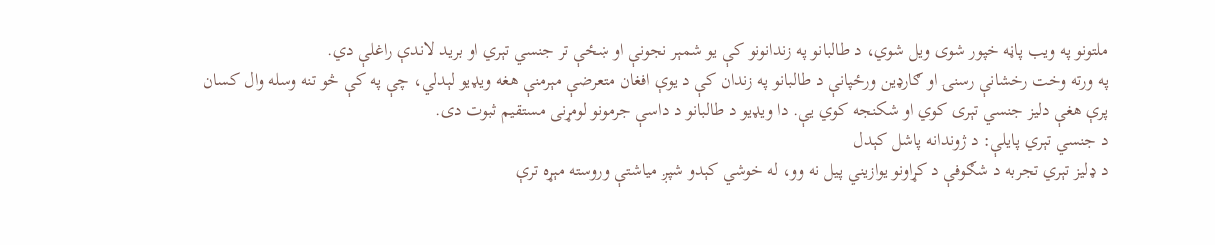ملتونو په ویب پاڼه خپور شوی ویل شوي، د طالبانو په زندانونو کې یو شمېر نجونې او ښځې تر جنسي تېري او برید لاندې راغلې دي.
په ورته وخت رخشانې رسنۍ او ګارډین ورځپانې د طالبانو په زندان کې د یوې افغان متعرضې مېرمنې هغه ویډیو لېدلي، چې په کې څو تنه وسله وال کسان پرې هغې دلیز جنسي تېری کوي او شکنجه کوي یې. دا ویډیو د طالبانو د داسې جرمونو لومړنی مستقیم ثبوت دی.
د جنسي تېري پایلې: د ژوندانه پاشل کېدل
د ډلیز تېري تجربه د شګوفې د کړاونو یوازیني پیل نه وو، له خوشي کېدو شپږ میاشتې وروسته مېړه ترې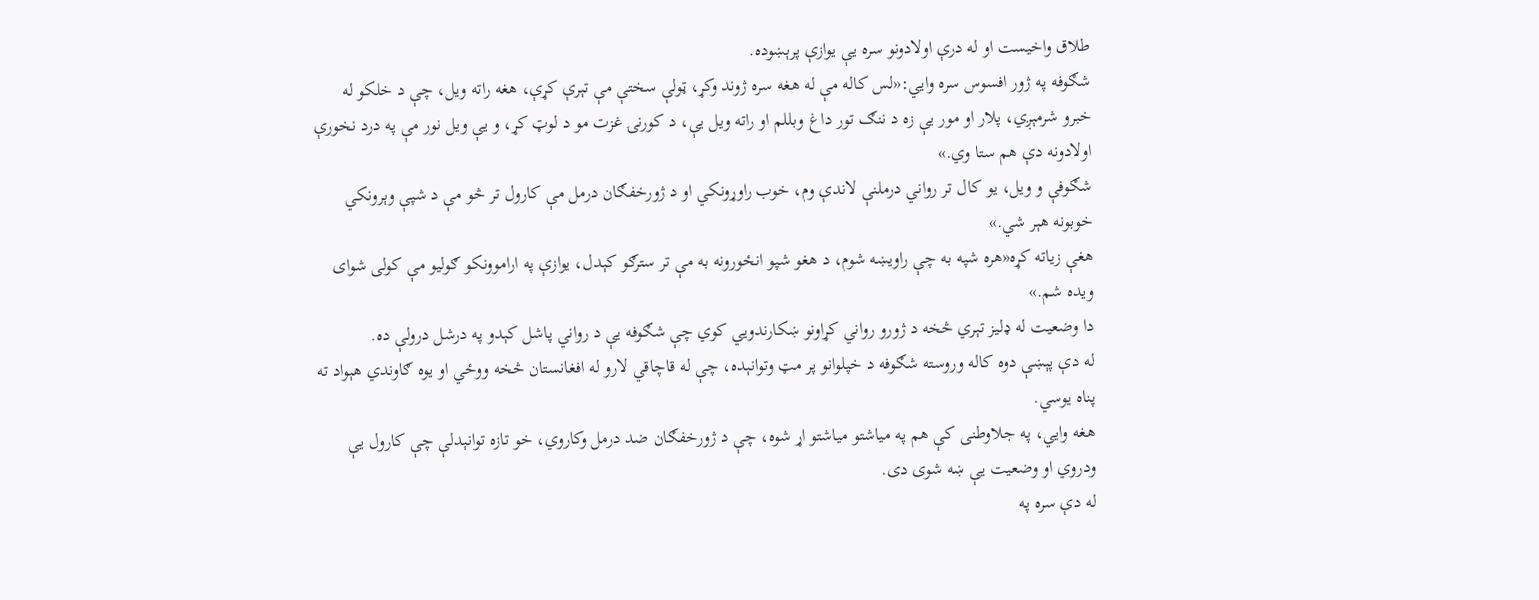طلاق واخیست او له درې اولادونو سره یې یوازې پرېښوده.
شګوفه په ژور افسوس سره وايي:«لس کاله مې له هغه سره ژوند وکړ، ټولې سختې مې تېرې کړې، هغه راته ویل، چې د خلکو له خبرو شرمېږي، پلار او مور یې زه د ننګ تور داغ وبللم او راته ویل یې، د کورنۍ غزت مو د لوټ کړ، و یې ویل نور مې په درد نخورې اولادونه دې هم ستا وي.»
شګوفې و ویل، یو کال تر رواني درملنې لاندې وم، خوب راوړونکي او د ژورخفګان درمل مې کارول تر څو مې د شپې وېرونکي خوبونه هېر شي.»
هغې زیاته کړه«هره شپه به چې راویښه شوم، د هغو شپو انځورونه به مې تر سترګو کېدل، یوازې په اراموونکو ګولیو مې کولی شوای ویده شم.»
دا وضعیت له ډلیز تېري څخه د ژورو رواني کړاونو ښکارندويي کوي چې شګوفه یې د رواني پاشل کېدو په درشل درولې ده.
له دې پېښې دوه کاله وروسته شګوفه د خپلوانو پر مټ وتوانېده، چې له قاچاقي لارو له افغانستان څخه ووځي او یوه ګاوندي هېواد ته پناه یوسي.
هغه وايي، په جلاوطنی کې هم په میاشتو میاشتو اړ شوه، چې د ژورخفګان ضد درمل وکاروي، خو تازه توانېدلې چې کارول یې ودروي او وضعیت یې ښه شوی دی.
له دې سره په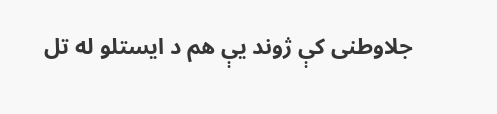جلاوطنی کې ژوند یې هم د ایستلو له تل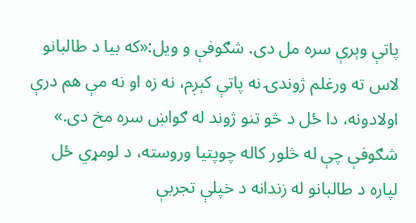پاتې وېرې سره مل دی. شګوفې و ویل:«که بیا د طالبانو لاس ته ورغلم ژوندۍ نه پاتې کېږم، نه زه او نه مې هم درې اولادونه، دا ځل د څو تنو ژوند له ګواښ سره مخ دی.»
شګوفې چې له څلور کاله چوپتیا وروسته، د لومړي ځل لپاره د طالبانو له زندانه د خپلې تجربې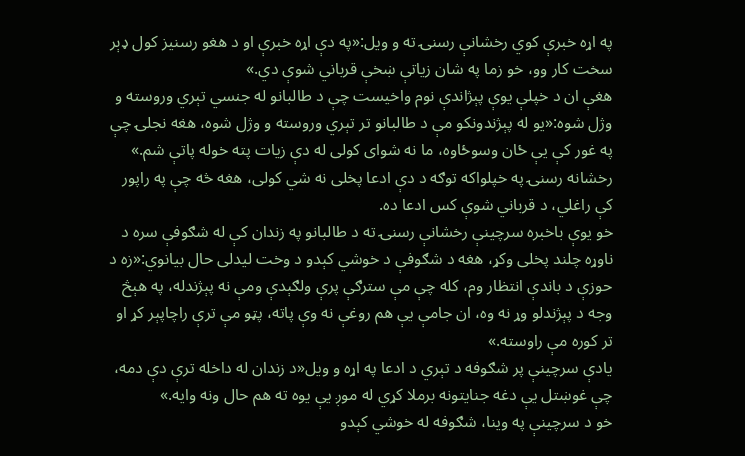په اړه خبرې کوي رخشانې رسنۍ ته و ویل:«په دې اړه خبرې او د هغو رسنیز کول ډېر سخت کار وو، خو زما په شان زیاتې ښخې قرباني شوې دي.»
هغې ان د خپلې یوې پېژاندې نوم واخیست چې د طالبانو له جنسي تېري وروسته و وژل شوه:«یو له پېژندونکو مې د طالبانو تر تېري وروسته و وژل شوه، هغه نجلۍ چې په غور کې یې ځان وسوځاوه، ما نه شوای کولی له دې زیات پته خوله پاتې شم.»
رخشانه رسنۍ په خپلواکه توګه د دې ادعا پخلی نه شي کولی، هغه څه چې په راپور کې راغلي، د قرباني شوې کس ادعا ده.
خو یوې باخبره سرچینې رخشانې رسنۍ ته د طالبانو په زندان کې له شګوفې سره د ناوړه چلند پخلی وکړ، هغه د شګوفې د خوشي کېدو د وخت لیدلی حال بیانوي:«زه د حوزې د باندې انتظار وم، کله چې مې سترګې پرې ولګېدې ومې نه پېژندله، په هېڅ وجه د پېژندلو وړ نه وه، ان جامې یې هم روغې نه وې پاته، پټو مې ترې راچاپېر کړ او تر کوره مې راوسته.»
یادې سرچینې پر شګوفه د تېري د ادعا په اړه و ویل«د زندان له داخله ترې دې دمه، چې غوښتل یې دغه جنایتونه برملا کړي له موږ یې یوه ته هم حال ونه وایه.»
خو د سرچینې په وینا، شګوفه له خوشي کېدو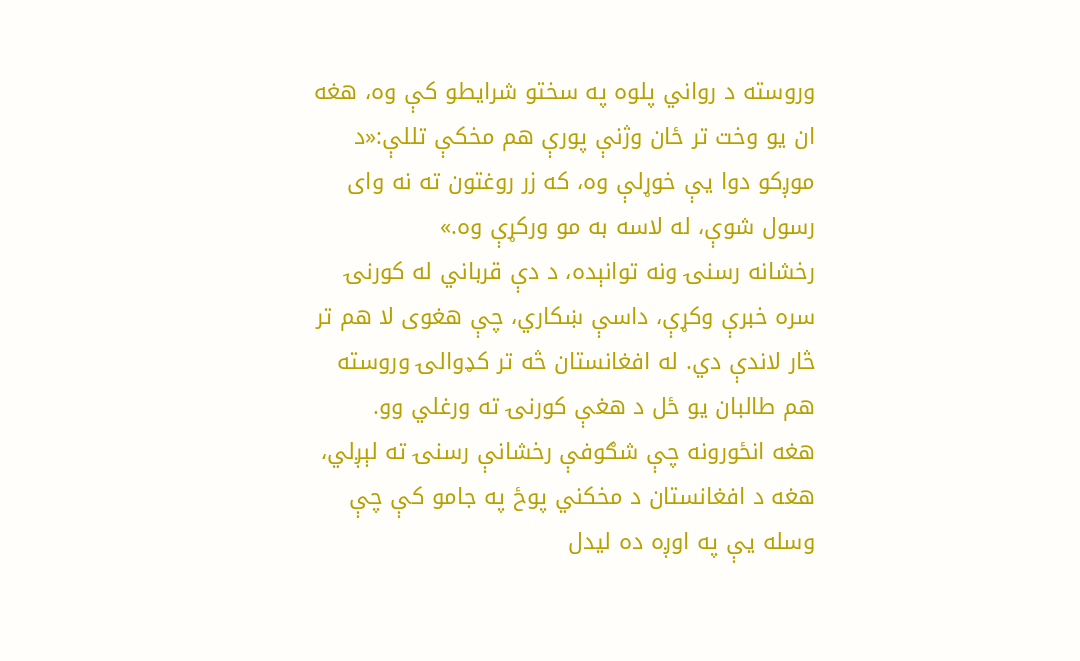وروسته د رواني پلوه په سختو شرایطو کې وه، هغه ان یو وخت تر ځان وژنې پورې هم مخکې تللې:«د موږکو دوا یې خوړلې وه، که زر روغتون ته نه وای رسول شوې، له لاسه به مو ورکړې وه.»
رخشانه رسنۍ ونه توانېده، د دې قرباني له کورنۍ سره خبرې وکړې، داسې ښکاري، چې هغوی لا هم تر څار لاندې دي. له افغانستان څه تر کډوالۍ وروسته هم طالبان یو ځل د هغې کورنۍ ته ورغلي وو.
هغه انځورونه چې شګوفې رخشانې رسنۍ ته لېږلي، هغه د افغانستان د مخکني پوځ په جامو کې چې وسله یې په اوږه ده لیدل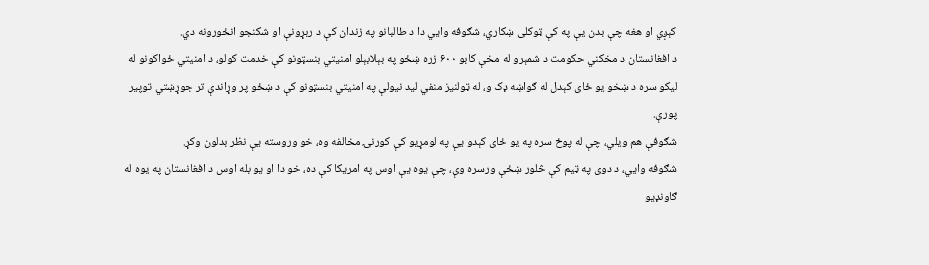کېږي او هغه چې بدن یې په کې ټوکلی ښکاري، شګوفه وايي دا د طالبانو په زندان کې د ربړونې او شکنجو انځورونه دي.
د افغانستان د مخکني حکومت د شمېرو له مخې کابو ۶۰۰ زره ښځو په بېلابېلو امنیتي بنسټونو کې خدمت کولو، د امنیتي ځواکونو له لیکو سره د ښخو یو ځای کېدل له ګواښه ډک و، له ټولنیز منفي لید نیولې په امنیتي بنسټونو کې د ښځو پر وړاندې تر جوړښتي توپیر پورې.
شګوفې هم ویلي، چې له پوځ سره په یو ځای کېدو یې په لومړیو کې کورنۍ مخالفه وه، خو وروسته یې نظر بدلون وکړ.
شګوفه وايي، د دوی په ټیم کې څلور ښځې ورسره وې، چې یوه یې اوس په امریکا کې ده، خو دا او یو بله اوس د افغانستان په یوه له ګاونډیو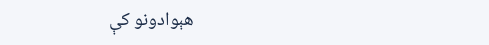هېوادونو کې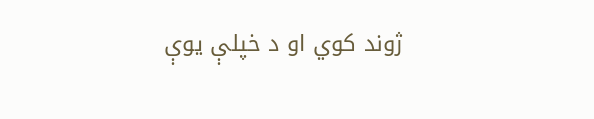ژوند کوي او د خپلې یوې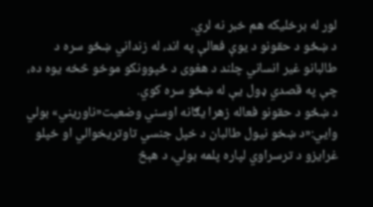لور له برخلیکه هم خبر نه لري.
د ښځو د حقونو د یوې فعالې په اند، له زنداني ښځو سره د طالبانو غیر انساني چلند د هغوی د ځپوونکو موخو څخه یوه ده، چې په قصدي ډول یې له ښځو سره کوي.
د ښځو د حقونو فعاله زهرا یګانه اوسني وضعیت«ناوریني» بولي وايي:«د ښخو نیول طالبان د خپل جنسي تاوتریخوالي او خپلو غرایزو د ترسراوي لپاره پلمه بولي، د هېڅ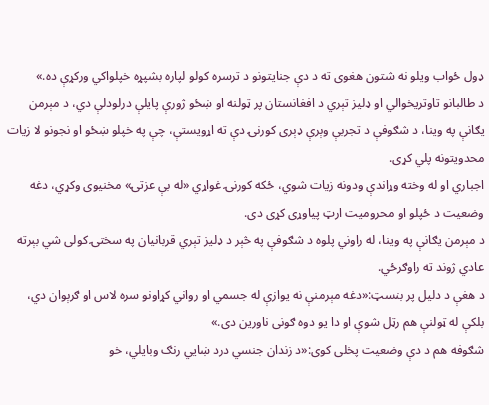ډول ځواب ویلو نه شتون هغوی ته د دې جنایتونو د ترسره کولو لپاره بشپړه خپلواکي ورکړې ده.»
د طالبانو تاوتریخوالي او ډلیز تېري د افغانستان پر ټولنه او ښځو ژورې پایلې درلودلې دي، د مېرمن یګانې په وینا، د شګوفې د تجربې وېرې ډېری کورنۍ دې ته اړویستې، چې په خپلو ښځو او نجونو لا زیات محدویتونه پلي کړی.
اجباري او له وخته وړاندې ودونه زیات شوي، ځکه کورنۍ غواړي «له بې عزتۍ» مخنیوی وکړي، دغه وضعیت د ځپلو او محرومیت ارټ پیاوړی کړی دی.
د مېرمن یګانې په وینا، له راوني پلوه د شګوفې په څېر د ډلیز تېري قربانیان په سختۍ کولی شي بېرته عادي ژوند ته راوګرځي.
د هغې د دلیل پر بنسټ:«دغه مېرمنې نه یوازې له جسمي او رواني کړاونو سره لاس او ګرېوان دي، بلکې له ټولنې هم رټل شوې او دا یو دوه ګونی ناورین دی.»
شګوفه هم د دې وضعیت پخلی کوی:«د زندان جنسي درد ښايي رنګ وبایلي، خو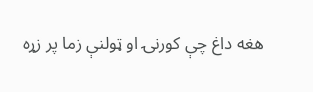هغه داغ چې کورنۍ او ټولنې زما پر زړه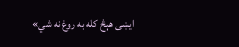ایښی هېڅ کله به روغ نه شي»